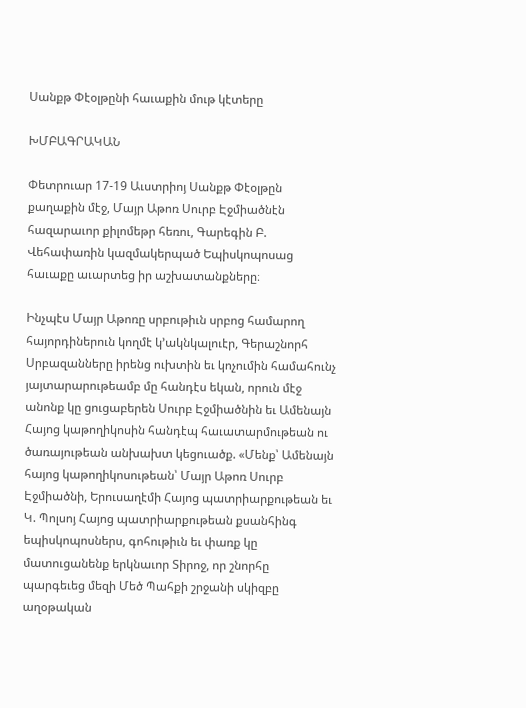Սանքթ Փէօլթընի հաւաքին մութ կէտերը

ԽՄԲԱԳՐԱԿԱՆ

Փետրուար 17-19 Աւստրիոյ Սանքթ Փէօլթըն քաղաքին մէջ, Մայր Աթոռ Սուրբ Էջմիածնէն հազարաւոր քիլոմեթր հեռու, Գարեգին Բ. Վեհափառին կազմակերպած Եպիսկոպոսաց հաւաքը աւարտեց իր աշխատանքները։

Ինչպէս Մայր Աթոռը սրբութիւն սրբոց համարող հայորդիներուն կողմէ կ՚ակնկալուէր, Գերաշնորհ Սրբազանները իրենց ուխտին եւ կոչումին համահունչ յայտարարութեամբ մը հանդէս եկան, որուն մէջ անոնք կը ցուցաբերեն Սուրբ Էջմիածնին եւ Ամենայն Հայոց կաթողիկոսին հանդէպ հաւատարմութեան ու ծառայութեան անխախտ կեցուածք. «Մենք՝ Ամենայն հայոց կաթողիկոսութեան՝ Մայր Աթոռ Սուրբ Էջմիածնի, Երուսաղէմի Հայոց պատրիարքութեան եւ Կ. Պոլսոյ Հայոց պատրիարքութեան քսանհինգ եպիսկոպոսներս, գոհութիւն եւ փառք կը մատուցանենք երկնաւոր Տիրոջ, որ շնորհը պարգեւեց մեզի Մեծ Պահքի շրջանի սկիզբը աղօթական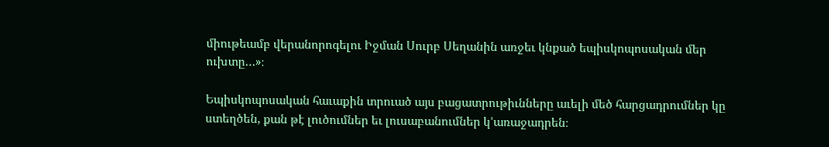միութեամբ վերանորոգելու Իջման Սուրբ Սեղանին առջեւ կնքած եպիսկոպոսական մեր ուխտը…»։

Եպիսկոպոսական հաւաքին տրուած այս բացատրութիւնները աւելի մեծ հարցադրումներ կը ստեղծեն, քան թէ լուծումներ եւ լուսաբանումներ կ՚առաջադրեն։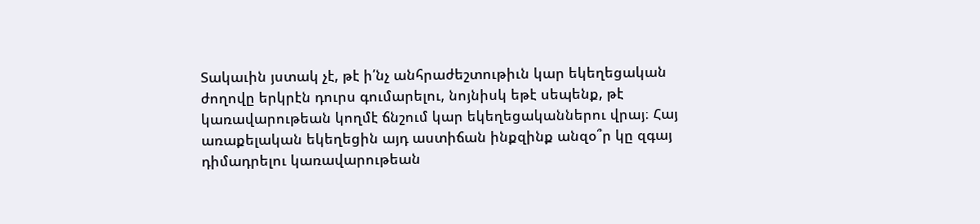Տակաւին յստակ չէ, թէ ի՛նչ անհրաժեշտութիւն կար եկեղեցական ժողովը երկրէն դուրս գումարելու, նոյնիսկ եթէ սեպենք, թէ կառավարութեան կողմէ ճնշում կար եկեղեցականներու վրայ։ Հայ առաքելական եկեղեցին այդ աստիճան ինքզինք անզօ՞ր կը զգայ դիմադրելու կառավարութեան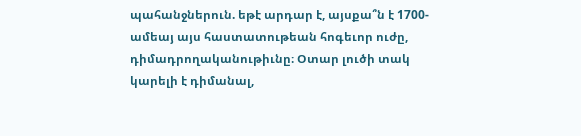պահանջներուն. եթէ արդար է, այսքա՞ն է 1700-ամեայ այս հաստատութեան հոգեւոր ուժը, դիմադրողականութիւնը։ Օտար լուծի տակ կարելի է դիմանալ,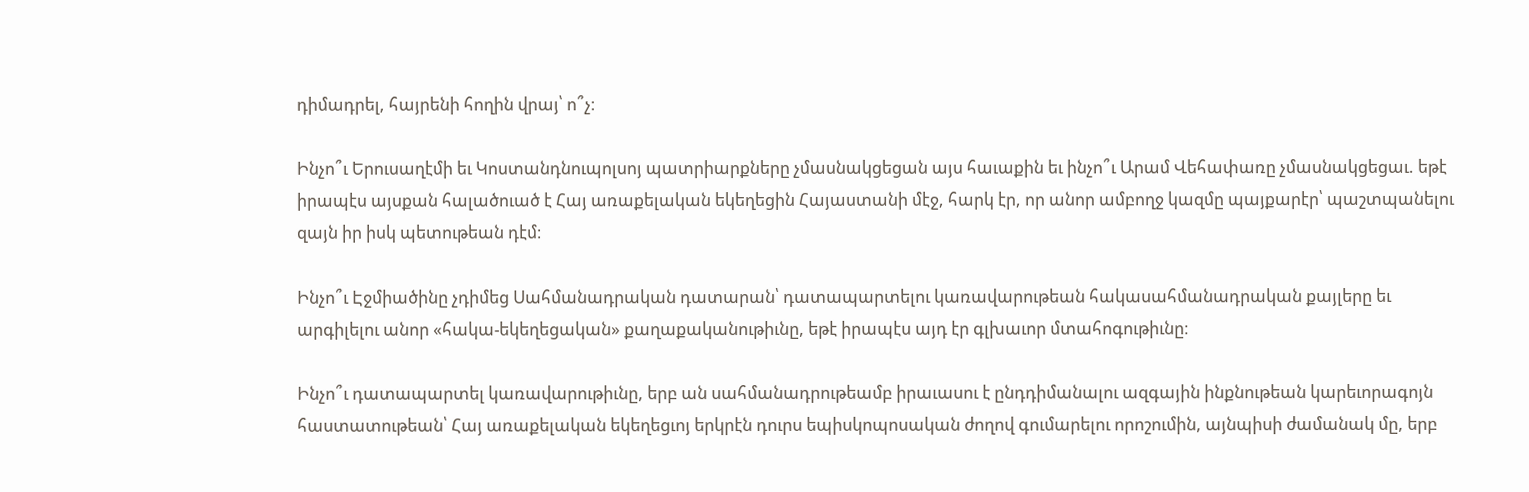դիմադրել, հայրենի հողին վրայ՝ ո՞չ։

Ինչո՞ւ Երուսաղէմի եւ Կոստանդնուպոլսոյ պատրիարքները չմասնակցեցան այս հաւաքին եւ ինչո՞ւ Արամ Վեհափառը չմասնակցեցաւ. եթէ իրապէս այսքան հալածուած է Հայ առաքելական եկեղեցին Հայաստանի մէջ, հարկ էր, որ անոր ամբողջ կազմը պայքարէր՝ պաշտպանելու զայն իր իսկ պետութեան դէմ։

Ինչո՞ւ Էջմիածինը չդիմեց Սահմանադրական դատարան՝ դատապարտելու կառավարութեան հակասահմանադրական քայլերը եւ արգիլելու անոր «հակա-եկեղեցական» քաղաքականութիւնը, եթէ իրապէս այդ էր գլխաւոր մտահոգութիւնը։

Ինչո՞ւ դատապարտել կառավարութիւնը, երբ ան սահմանադրութեամբ իրաւասու է ընդդիմանալու ազգային ինքնութեան կարեւորագոյն հաստատութեան՝ Հայ առաքելական եկեղեցւոյ երկրէն դուրս եպիսկոպոսական ժողով գումարելու որոշումին, այնպիսի ժամանակ մը, երբ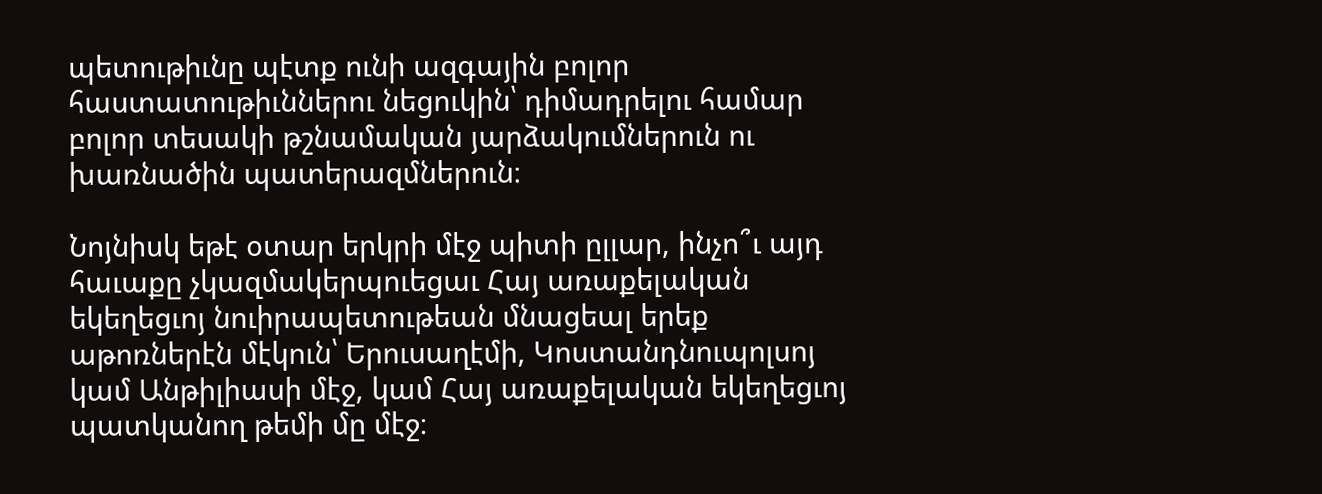պետութիւնը պէտք ունի ազգային բոլոր հաստատութիւններու նեցուկին՝ դիմադրելու համար բոլոր տեսակի թշնամական յարձակումներուն ու խառնածին պատերազմներուն։

Նոյնիսկ եթէ օտար երկրի մէջ պիտի ըլլար, ինչո՞ւ այդ հաւաքը չկազմակերպուեցաւ Հայ առաքելական եկեղեցւոյ նուիրապետութեան մնացեալ երեք աթոռներէն մէկուն՝ Երուսաղէմի, Կոստանդնուպոլսոյ կամ Անթիլիասի մէջ, կամ Հայ առաքելական եկեղեցւոյ պատկանող թեմի մը մէջ։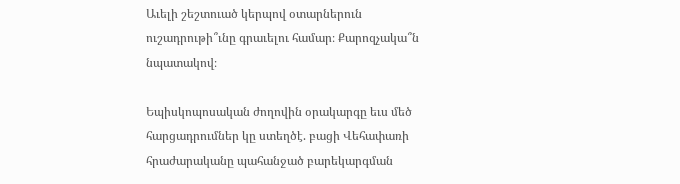Աւելի շեշտուած կերպով օտարներուն ուշադրութի՞ւնը գրաւելու համար։ Քարոզչակա՞ն նպատակով։

Եպիսկոպոսական ժողովին օրակարգը եւս մեծ հարցադրումներ կը ստեղծէ. բացի Վեհափառի հրաժարականը պահանջած բարեկարգման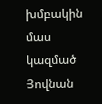խմբակին մաս կազմած Յովնան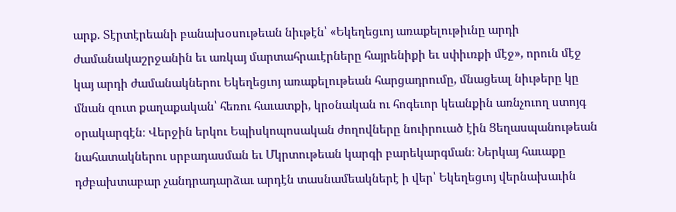արք. Տէրտէրեանի բանախօսութեան նիւթէն՝ «Եկեղեցւոյ առաքելութիւնը արդի ժամանակաշրջանին եւ առկայ մարտահրաւէրները հայրենիքի եւ սփիւռքի մէջ», որուն մէջ կայ արդի ժամանակներու Եկեղեցւոյ առաքելութեան հարցադրումը, մնացեալ նիւթերը կը մնան զուտ քաղաքական՝ հեռու հաւատքի, կրօնական ու հոգեւոր կեանքին առնչուող ստոյգ օրակարգէն։ Վերջին երկու Եպիսկոպոսական ժողովները նուիրուած էին Ցեղասպանութեան նահատակներու սրբադասման եւ Մկրտութեան կարգի բարեկարգման։ Ներկայ հաւաքը դժբախտաբար չանդրադարձաւ արդէն տասնամեակներէ ի վեր՝ Եկեղեցւոյ վերնախաւին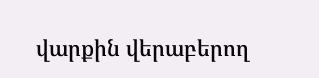վարքին վերաբերող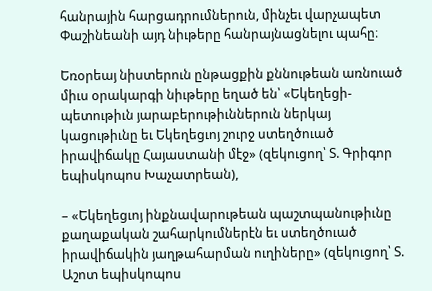հանրային հարցադրումներուն, մինչեւ վարչապետ Փաշինեանի այդ նիւթերը հանրայնացնելու պահը։

Եռօրեայ նիստերուն ընթացքին քննութեան առնուած միւս օրակարգի նիւթերը եղած են՝ «Եկեղեցի-պետութիւն յարաբերութիւններուն ներկայ կացութիւնը եւ Եկեղեցւոյ շուրջ ստեղծուած իրավիճակը Հայաստանի մէջ» (զեկուցող՝ Տ. Գրիգոր եպիսկոպոս Խաչատրեան),

– «Եկեղեցւոյ ինքնավարութեան պաշտպանութիւնը քաղաքական շահարկումներէն եւ ստեղծուած իրավիճակին յաղթահարման ուղիները» (զեկուցող՝ Տ. Աշոտ եպիսկոպոս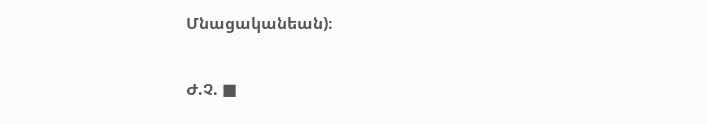Մնացականեան)։

Ժ.Չ. ■